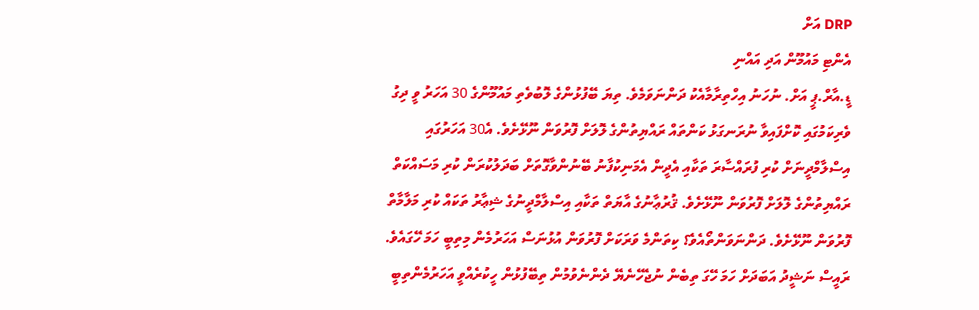DRP އަށް
އެންޓި މައުމޫން އަދި އައްނި
ޑީ.އާރް.ޕީ އަށް. ނުހަނު އިހްތިރާމާއެކު ދަންނަވަމެވެ. ތިޔަ ބޭފުޅުންގެ ލޮބުވެތި މައުމޫންގެ 30 އަހަރު ވީ ދިގު ވެރިކަމުގައި ކޮށްފައިވާ ނުރަނގަޅު ކަންތައް ރައްޔިތުންގެ ލޮލަށް ފޮރުވަން ނޫޅޭށެވެ. އެ30 އަހަރުގައި އިސްލާމްދީނަށް ކުރި ފުރައްސާރަ ތަކާއި އެދީން އެމަނިކުފާނު ބޭނުންވާގޮތަށް ބަދަލުކުރަން ކުރި މަސައްކަތް ރައްޔިތުންގެ ލޮލަށް ފޮރުވަން ނޫޅޭށެވެ. ޤުރުޢާނުގެ އާޔަތް ތަކާއި އިސްލާމްދީނުގެ ޝިޢާރު ތަކައް ކުރި މަލާމާތް ފޮރުވަން ނޫޅޭށެވެ. ދަންނަވަންތޯއެވެ؟ ކިތަންމެ ވަރަކަށް ފޮރުވަން އުޅުނަސް އަހަރުމެން މިތިބީ ހަމަ ހޭގައެވެ. ރައީސް ނަޝީދު އަބަދަށް ހަމަ ހޭގަ ތިބެން ނުޖެހޭނެޔޭ ދެންނެވުމުން ތިބޭފުޅުން ހީކުރެއްވީ އަހަރުމެންތިބީ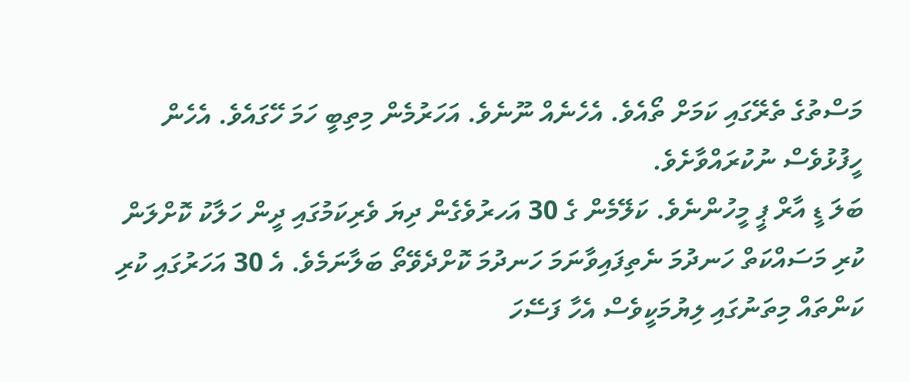މަސްތުގެ ތެރޭގައި ކަމަށް ތޯއެވެ. އެހެނެއް ނޫނެވެ. އަހަރުމެން މިތިބީ ހަމަ ހޭގައެވެ. އެހެން ހީފުޅުވެސް ނުކުރައްވާށެވެ.
ބަލަ ޑީ އާރް ޕީ މީހުންނެވެ. ކަލޭމެން ގެ 30 އަހރުވެގެން ދިޔަ ވެރިކަމުގައި ދީން ހަލާކު ކޮށްލަން ކުރި މަސައްކަތް ހަނދުމަ ނެތިފައިވާނަމަ ހަނދުމަ ކޮށްދެވޭތޯ ބަލާނަމެވެ. އެ 30 އަހަރުގައި ކުރި ކަންތައް މިތަނުގައި ލިޔުމަކީވެސް އެހާ ފަސޭހަ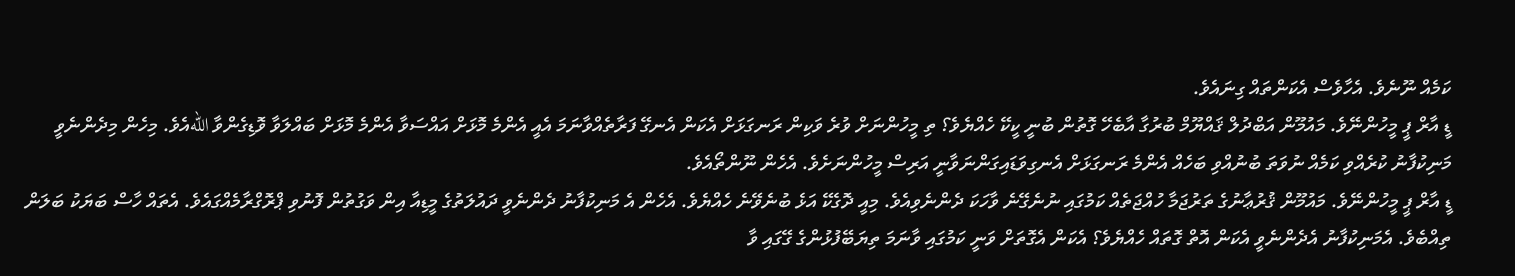ކަމެއް ނޫނެވެ. އެހާވެސް އެކަންތައް ގިނައެވެ.
ޑީ އާރް ޕީ މީހުންނޭވެ. މައުމޫން އަބްދުލް ޤައްޔޫމް ބުރުގާ އާބެހޭ ގޮތުން ބުނީ ކީކޭ ހެއްޔެވެ؟ ތި މީހުންނަށް ވުރެ ވަކިން ރަނގަޅަށް އެކަން އެނގޭ ފަރާތެއްވާނަމަ އެއީ އެންމެ މޮޅަށް އައްސަވާ އެންމެ މޮޅަށް ބައްލަވާ ވޮޑިގެންވާ اللهއެވެ. މިހެން މިދެންނެވީ މަނިކުފާނު ކުރެއްވި ކަމެއް ނުވަތަ ބުނުއްވި ބަހެއް އެންމެ ރަނގަޅަށް އެނގިވަޑައިގަންނަވާނީ އަރިސް މީހުންނަށެވެ. އެހެން ނޫންތޯއެވެ.
ޑީ އާރް ޕީ މީހުންނޭވެ. މައުމޫން ޤުރުޢާނުގެ ތަރުޖަމާ ހުއްޖަތެއް ކަމުގައި ނުނެގޭނެ ވާހަކަ ދެންނެވިއެވެ. މިއީ ދޮގެކޭ އަޅެ ބުނެވޭނެ ހެއްޔެވެ. އެހެން އެ މަނިކުފާނު ދެންނެވީ ދައުލަތުގެ މީޑިއާ އިން ވަގުތުން ފޮނުވި ޕްރޮގްރާމެއްގައެވެ. އެތައް ހާސް ބަޔަކު ބަލަން ތިއްބެވެ. އެމަނިކުފާނު އެދެންނެވީ އެކަން އޮތް ގޮތައް ހެއްޔެވެ؟ އެކަން އެގޮތަށް ވަނީ ކަމުގައި ވާނަމަ ތިޔަބޭފުޅުންގެ ގޭގައި ވާ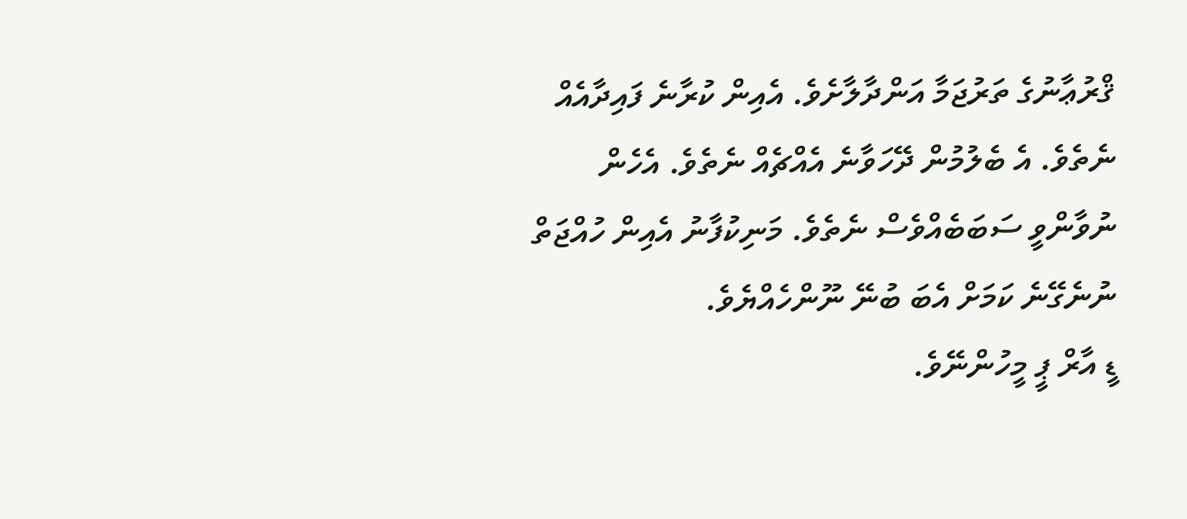ޤްރުޢާނުގެ ތަރުޖަމާ އަންދާލާށެވެ. އެއިން ކުރާނެ ފައިދާއެއް ނެތެވެ. އެ ބެލުމުން ދޭހަވާނެ އެއްޗެއް ނެތެވެ. އެހެން ނުވާންވީ ސަބަބެއްވެސް ނެތެވެ. މަނިކުފާނު އެއިން ހުއްޖަތް ނުނެގޭނެ ކަމަށް އެބަ ބުނޭ ނޫންހެއްޔެވެ.
ޑީ އާރް ޕީ މީހުންނޭވެ.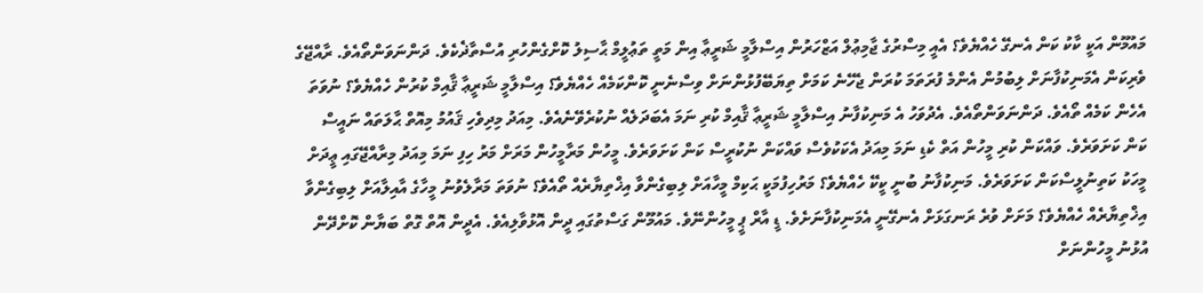މައުމޫން އަކީ ކާކު ކަން އެނގޭ ހެއްޔެވެ؟ އެއީ މިސްރުގެ ޖާމިޢުލް އަޒްހަރުން އިސްލާމީ ޝަރީޢާ އިން މަތީ ތަޢުލީމް ޙާސިލު ކޮށްގެންހުރި އުސްތާޛެކެވެ. ދަންނަވަންތޯއެވެ. ރާއްޖޭގެ ވެރިކަން އެމަނިކުފާނަށް ލިބުމުން އެންމެ ފުރަތަމަ ކުރަން ޖެހޭނެ ކަމަށް ތިޔަބޭފުޅުންނަށް ވިސްނެނީ ކޮންކަމެއް ހެއްޔެވެ؟ އިސްލާމީ ޝަރީޢާ ޤާއިމް ކުރުން ހެއްޔެވެ؟ ނުވަތަ އެހެން ކަމެއް ތޯއެވެ. ދަންނަވަންތޯއެވެ. އެދުވަހު އެ މަނިކުފާނު އިސްލާމީ ޝަރީޢާ ޤާއިމް ކުރި ނަމަ އެބަދަލެއް ނުކުރެވޭނެއެވެ. މިއަދު މިދިވެހި ޤައުމު މިއޮތް ޙާލަތައް ނައީސް ކަން ކަށަވަރެވެ. ވައްކަން ކުރި މީހުން އަތް ކެޑި ނަމަ މިއަދު އެކަކުވެސް ވައްކަން ނުކުރީސް ކަން ކަށަވަރެވެ. މީހުން މަރާމީހުން މަރަށް މަރު ހިފި ނަމަ މިއަދު މިރާއްޖޭގައި ޢީދަށް މީހަކު ކަތިނުލީސްކަން ކަށަވަރެވެ. މަނިކުފާނު ބުނީ ކީކޭ ހެއްޔެވެ؟ މަރުހިފުމަކީ ޙަކިމް މީހާއަށް ލިބިގެންވާ އިޚްތިޔާރެއް ތޯއެވެ؟ ނުވަތަ މަރާލެވުނު މީހާގެ އާއިލާއަށް ލިބިގެންވާ އިޚްތިޔާރެއް ހެއްޔެވެ؟ މަށަށް ވުރެ ރަނގަޅަށް އެނގޭނީ އެމަނިކުފާނަށެވެ. ޑީ އާރް ޕީ މީހުންނޭވެ. މައުމޫން ގަސްތުގައި ދީން އޮޅުވާލިއެވެ. އެދީން އޮތް ގޮތް ބަޔާން ކޮށްދޭން އުޅުނު މީހުންނަށް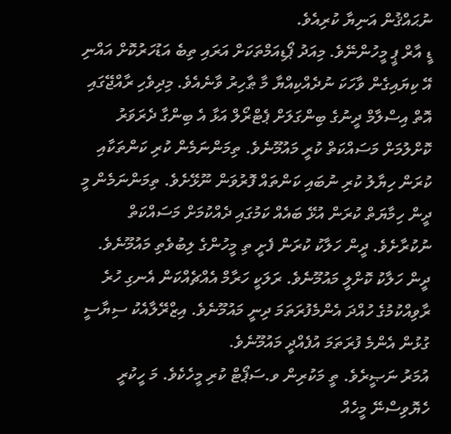ނުޙައްޤުން އަނިޔާ ކުރިއެވެ.
ޑީ އާރް ޕީ މީހުންނޭވެ. މިއަދު ޕޯޑިއަމްތަކަށް އަރައި ތިބެ އަޑުހަރުކޮށް އައްނި އޭ ކިޔައިގެން ވާހަކަ ނުދެއްކިއްޔާ މާ ޠާހިރު ވާނެއެވެ. މިދިވެހި ރާއްޖޭގައި އޮތް އިސްލާމް ދީނުގެ ބިންގަލަށް ޕެޓްރޯލް އަޅާ އެ ބިންގާ ދެރަވަރު ކޮށްލުމަށް މަސައްކަތް ކުރީ މައުމޫނެވެ. ތިމަންނަމެން ކުރި ކަންތަކާއި ކުރަން ހިޔާލު ކުރި ނުބައި ކަންތައް ފޮރުވަން ނޫޅޭށެވެ. ތިމަންނަމެން މީ ދީން ހިމާޔަތް ކުރަން އުޅޭ ބައެއް ކަމުގައި ދެއްކުމަށް މަސައްކަތް ނުކުރާށެވެ. ދީން ހަލާކު ކުރަން ފެށީ ތި މީހުންގެ ލިބުވެތި މައުމޫނެވެ. ދީން ހަލާކު ކޮށްލީ މައުމޫނެވެ. ރަލަކީ ހަރާމް އެއްޗެއްކަން އެނގި ހުރެ ރާވިއްކުމުގެ ހުއްދަ އެންމެފުރަތަމަ ދިނީ މައުމޫނެވެ. އިޒްރޭލާއެކު ސިޔާސީ ގުޅުން އެންމެ ފުރަތަމަ އުފެއްދީ މައުމޫނެވެ.
އުމަރު ނަޞީރެވެ. ތީ މަކުރިން ވ.ސަޕޯޓް ކުރި މީހެކެވެ. މަ ހީކުރީ ހެޔޮވިސްނޭ މީހެއް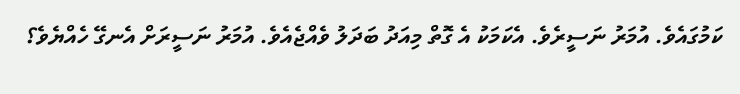ކަމުގައެވެ. އުމަރު ނަސީރެވެ. އެކަމަކު އެ ގޮތް މިއަދު ބަދަލު ވެއްޖެއެވެ. އުމަރު ނަސީރަށް އެނގޭ ހެއްޔެވެ؟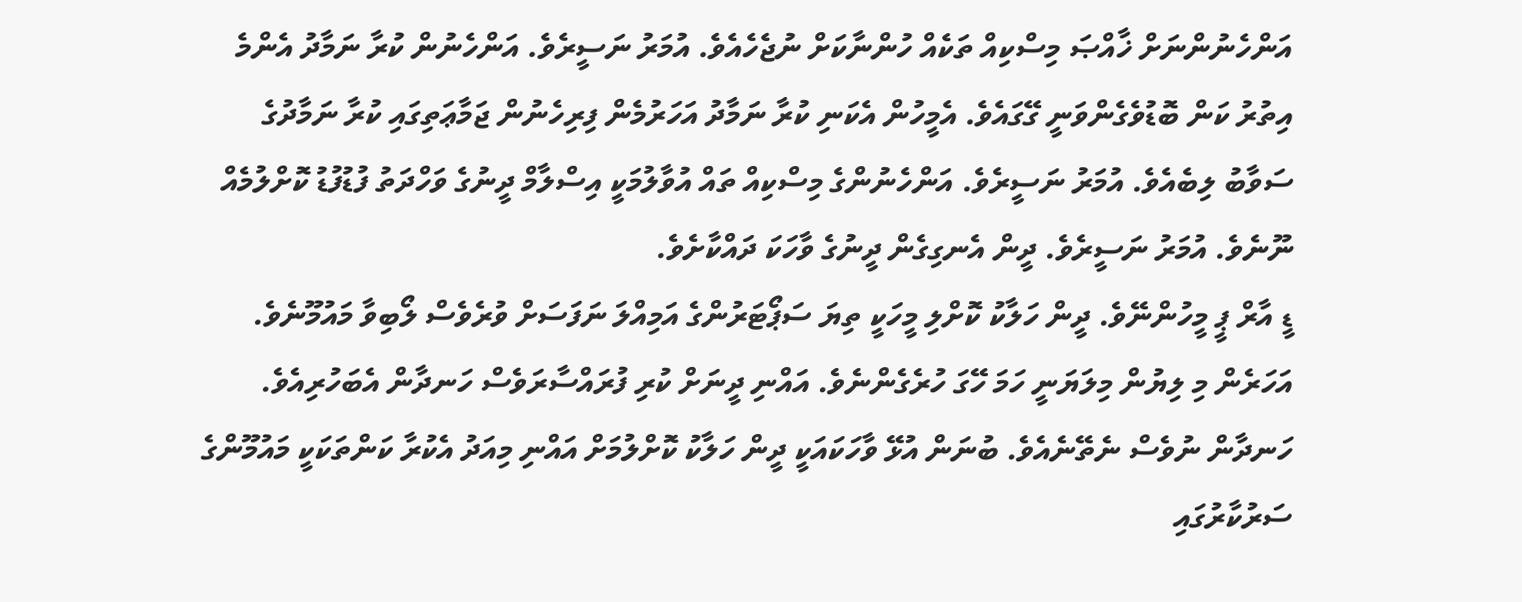އަންހެނުންނަށް ޚާއްޞަ މިސްކިއް ތަކެއް ހުންނާކަށް ނުޖެހެއެވެ. އުމަރު ނަސީރެވެ. އަންހެނުން ކުރާ ނަމާދު އެންމެ އިތުރު ކަން ބޮޑުވެގެންވަނީ ގޭގައެވެ. އެމީހުން އެކަނި ކުރާ ނަމާދު އަހަރުމެން ފިރިހެނުން ޖަމާޢަތިގައި ކުރާ ނަމާދުގެ ސަވާބު ލިބެއެވެ. އުމަރު ނަސީރެވެ. އަންހެނުންގެ މިސްކިއް ތައް އުވާލުމަކީ އިސްލާމް ދީނުގެ ވަހްދަތު ފުޑުފުޑު ކޮށްލުމެއް ނޫނެވެ. އުމަރު ނަސީރެވެ. ދީން އެނގިގެން ދީނުގެ ވާހަކަ ދައްކާށެވެ.
ޑީ އާރް ޕީ މީހުންނޭވެ. ދީން ހަލާކު ކޮށްލި މީހަކީ ތިޔަ ސަޕޯޓަރުންގެ އަމިއްލަ ނަފަސަށް ވުރެވެސް ލޯބިވާ މައުމޫނެވެ.
އަހަރެން މި ލިޔުން މިލަޔަނީ ހަމަ ހޭގަ ހުރެގެންނެވެ. އައްނި ދީނަށް ކުރި ފުރައްސާރަވެސް ހަނދާން އެބަހުރިއެވެ. ހަނދާން ނުވެސް ނެތޭނެއެވެ. ބުނަން އުޅޭ ވާހަކައަކީ ދީން ހަލާކު ކޮށްލުމަށް އައްނި މިއަދު އެކުރާ ކަންތަކަކީ މައުމޫންގެ ސަރުކާރުގައި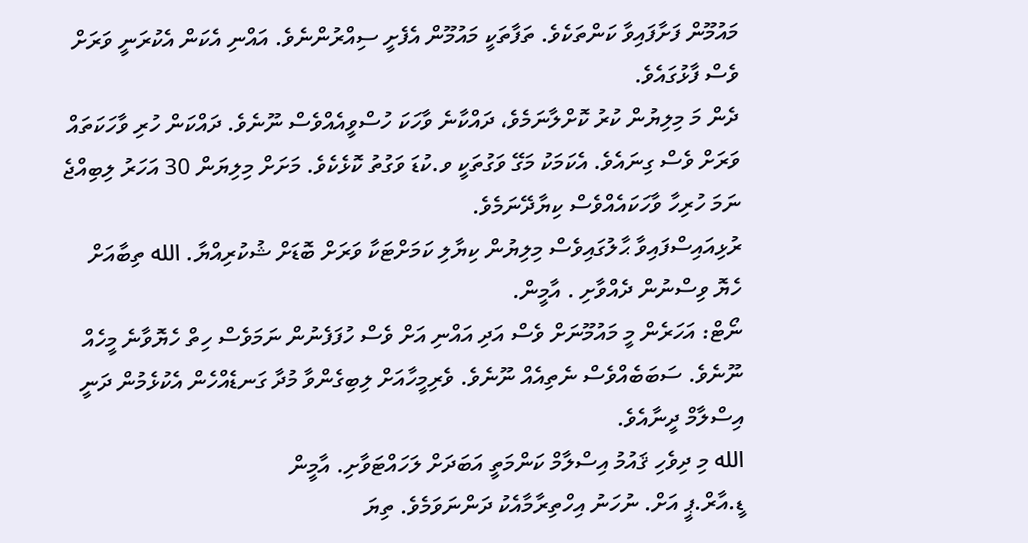މައުމޫން ފަށާފައިވާ ކަންތަކެވެ. ތަފާތަކީ މައުމޫން އެފެށީ ސިއްރުންނެވެ. އައްނި އެކަން އެކުރަނީ ވަރަށް ވެސް ފާޅުގައެވެ.
ދެން މަ މިލިޔުން ކުރު ކޮށްލާނަމެވެ، ދައްކާނެ ވާހަކަ ހުސްވީއެއްވެސް ނޫނެވެ. ދައްކަން ހުރި ވާހަކަތައް ވަރަށް ވެސް ގިނައެވެ. އެކަމަކު މަގޭ ވަގުތަކީ ވ.ކުޑަ ވަގުތު ކޮޅެކެވެ. މަށަށް މިލިޔަން 30 އަހަރު ލިބިއްޖެ ނަމަ ހުރިހާ ވާހަކައެއްވެސް ކިޔާދޭނަމެވެ.
ރުޅިއައިސްފައިވާ ޙާލުގައިވެސް މިލިޔުން ކިޔާލި ކަމަށްޓަކާ ވަރަށް ބޮޑަށް ޝުކުރިއްޔާ. الله ތިބާއަށް ހެޔޮ ވިސްނުން ދެއްވާށި . އާމީން.
ނޯޓް: އަހަރެން މީ މައުމޫނަށް ވެސް އަދި އައްނި އަށް ވެސް ހުފަފެނުން ނަމަވެސް ހިތް ހެޔޮވާނެ މީހެއް ނޫނެވެ. ސަބަބެއްވެސް ނެތިއެއް ނޫނެވެ. ވެރިމީހާއަށް ލިބިގެންވާ މުދާ ގަނޑެއްހެން އެކުޅެމުން ދަނީ އިސްލާމް ދީނާއެވެ.
الله މި ދިވެހި ޤައުމު އިސްލާމް ކަންމަތީ އަބަދަށް ލަހައްޓަވާށި. އާމީން
ޑީ.އާރް.ޕީ އަށް. ނުހަނު އިހްތިރާމާއެކު ދަންނަވަމެވެ. ތިޔަ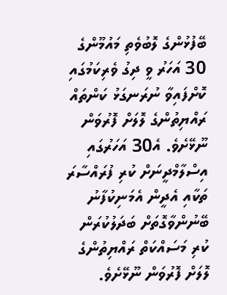ބޭފުޅުންގެ ލޮބުވެތި މައުމޫންގެ 30 އަހަރު ވީ ދިގު ވެރިކަމުގައި ކޮށްފައިވާ ނުރަނގަޅު ކަންތައް ރައްޔިތުންގެ ލޮލަށް ފޮރުވަން ނޫޅޭށެވެ. އެ30 އަހަރުގައި އިސްލާމްދީނަށް ކުރި ފުރައްސާރަ ތަކާއި އެދީން އެމަނިކުފާނު ބޭނުންވާގޮތަށް ބަދަލުކުރަން ކުރި މަސައްކަތް ރައްޔިތުންގެ ލޮލަށް ފޮރުވަން ނޫޅޭށެވެ.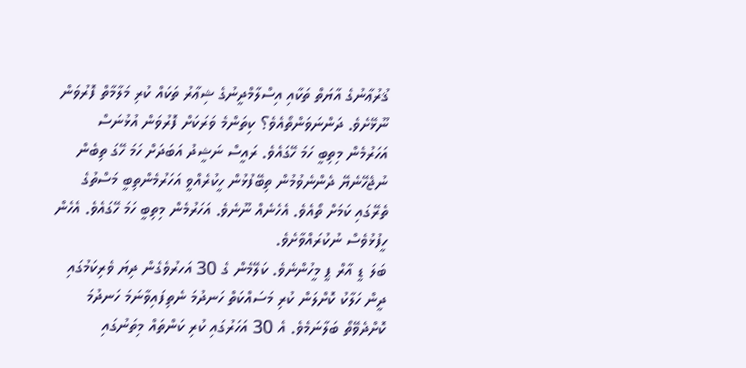ޤުރުޢާނުގެ އާޔަތް ތަކާއި އިސްލާމްދީނުގެ ޝިޢާރު ތަކައް ކުރި މަލާމާތް ފޮރުވަން ނޫޅޭށެވެ. ދަންނަވަންތޯއެވެ؟ ކިތަންމެ ވަރަކަށް ފޮރުވަން އުޅުނަސް އަހަރުމެން މިތިބީ ހަމަ ހޭގައެވެ. ރައީސް ނަޝީދު އަބަދަށް ހަމަ ހޭގަ ތިބެން ނުޖެހޭނެޔޭ ދެންނެވުމުން ތިބޭފުޅުން ހީކުރެއްވީ އަހަރުމެންތިބީ މަސްތުގެ ތެރޭގައި ކަމަށް ތޯއެވެ. އެހެނެއް ނޫނެވެ. އަހަރުމެން މިތިބީ ހަމަ ހޭގައެވެ. އެހެން ހީފުޅުވެސް ނުކުރައްވާށެވެ.
ބަލަ ޑީ އާރް ޕީ މީހުންނެވެ. ކަލޭމެން ގެ 30 އަހރުވެގެން ދިޔަ ވެރިކަމުގައި ދީން ހަލާކު ކޮށްލަން ކުރި މަސައްކަތް ހަނދުމަ ނެތިފައިވާނަމަ ހަނދުމަ ކޮށްދެވޭތޯ ބަލާނަމެވެ. އެ 30 އަހަރުގައި ކުރި ކަންތައް މިތަނުގައި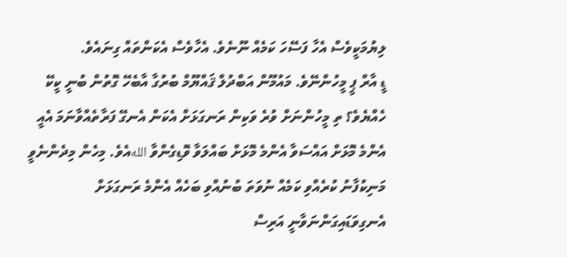ލިޔުމަކީވެސް އެހާ ފަސޭހަ ކަމެއް ނޫނެވެ. އެހާވެސް އެކަންތައް ގިނައެވެ.
ޑީ އާރް ޕީ މީހުންނޭވެ. މައުމޫން އަބްދުލް ޤައްޔޫމް ބުރުގާ އާބެހޭ ގޮތުން ބުނީ ކީކޭ ހެއްޔެވެ؟ ތި މީހުންނަށް ވުރެ ވަކިން ރަނގަޅަށް އެކަން އެނގޭ ފަރާތެއްވާނަމަ އެއީ އެންމެ މޮޅަށް އައްސަވާ އެންމެ މޮޅަށް ބައްލަވާ ވޮޑިގެންވާ اللهއެވެ. މިހެން މިދެންނެވީ މަނިކުފާނު ކުރެއްވި ކަމެއް ނުވަތަ ބުނުއްވި ބަހެއް އެންމެ ރަނގަޅަށް އެނގިވަޑައިގަންނަވާނީ އަރިސް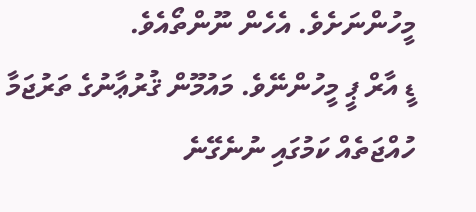މީހުންނަށެވެ. އެހެން ނޫންތޯއެވެ.
ޑީ އާރް ޕީ މީހުންނޭވެ. މައުމޫން ޤުރުޢާނުގެ ތަރުޖަމާ ހުއްޖަތެއް ކަމުގައި ނުނެގޭނެ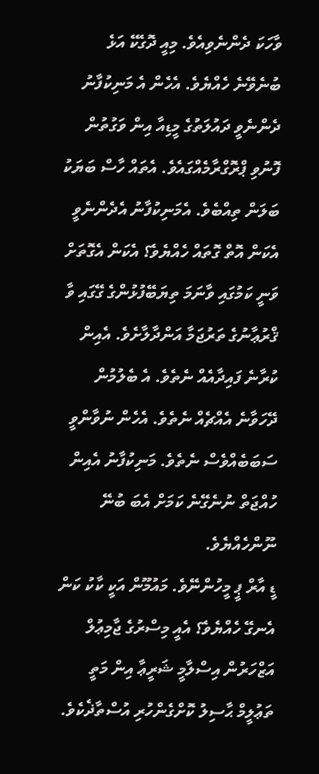ވާހަކަ ދެންނެވިއެވެ. މިއީ ދޮގެކޭ އަޅެ ބުނެވޭނެ ހެއްޔެވެ. އެހެން އެ މަނިކުފާނު ދެންނެވީ ދައުލަތުގެ މީޑިއާ އިން ވަގުތުން ފޮނުވި ޕްރޮގްރާމެއްގައެވެ. އެތައް ހާސް ބަޔަކު ބަލަން ތިއްބެވެ. އެމަނިކުފާނު އެދެންނެވީ އެކަން އޮތް ގޮތައް ހެއްޔެވެ؟ އެކަން އެގޮތަށް ވަނީ ކަމުގައި ވާނަމަ ތިޔަބޭފުޅުންގެ ގޭގައި ވާ ޤްރުޢާނުގެ ތަރުޖަމާ އަންދާލާށެވެ. އެއިން ކުރާނެ ފައިދާއެއް ނެތެވެ. އެ ބެލުމުން ދޭހަވާނެ އެއްޗެއް ނެތެވެ. އެހެން ނުވާންވީ ސަބަބެއްވެސް ނެތެވެ. މަނިކުފާނު އެއިން ހުއްޖަތް ނުނެގޭނެ ކަމަށް އެބަ ބުނޭ ނޫންހެއްޔެވެ.
ޑީ އާރް ޕީ މީހުންނޭވެ. މައުމޫން އަކީ ކާކު ކަން އެނގޭ ހެއްޔެވެ؟ އެއީ މިސްރުގެ ޖާމިޢުލް އަޒްހަރުން އިސްލާމީ ޝަރީޢާ އިން މަތީ ތަޢުލީމް ޙާސިލު ކޮށްގެންހުރި އުސްތާޛެކެވެ.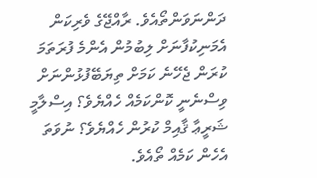ދަންނަވަންތޯއެވެ. ރާއްޖޭގެ ވެރިކަން އެމަނިކުފާނަށް ލިބުމުން އެންމެ ފުރަތަމަ ކުރަން ޖެހޭނެ ކަމަށް ތިޔަބޭފުޅުންނަށް ވިސްނެނީ ކޮންކަމެއް ހެއްޔެވެ؟ އިސްލާމީ ޝަރީޢާ ޤާއިމް ކުރުން ހެއްޔެވެ؟ ނުވަތަ އެހެން ކަމެއް ތޯއެވެ.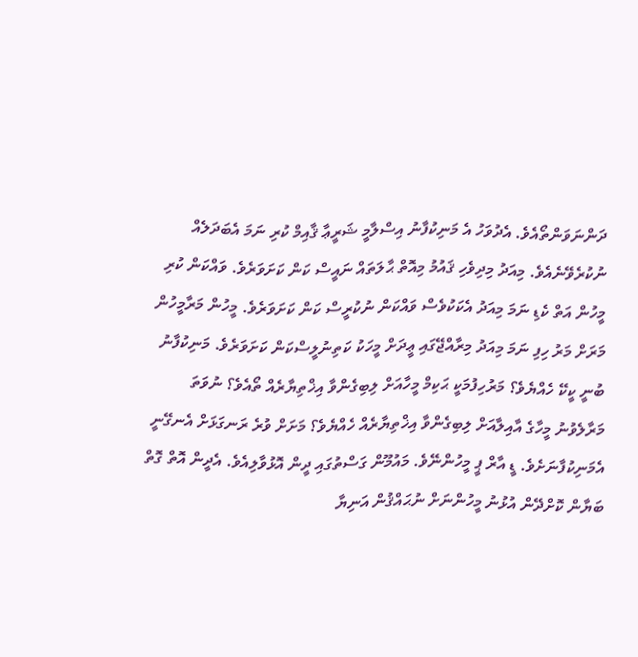ދަންނަވަންތޯއެވެ. އެދުވަހު އެ މަނިކުފާނު އިސްލާމީ ޝަރީޢާ ޤާއިމް ކުރި ނަމަ އެބަދަލެއް ނުކުރެވޭނެއެވެ. މިއަދު މިދިވެހި ޤައުމު މިއޮތް ޙާލަތައް ނައީސް ކަން ކަށަވަރެވެ. ވައްކަން ކުރި މީހުން އަތް ކެޑި ނަމަ މިއަދު އެކަކުވެސް ވައްކަން ނުކުރީސް ކަން ކަށަވަރެވެ. މީހުން މަރާމީހުން މަރަށް މަރު ހިފި ނަމަ މިއަދު މިރާއްޖޭގައި ޢީދަށް މީހަކު ކަތިނުލީސްކަން ކަށަވަރެވެ. މަނިކުފާނު ބުނީ ކީކޭ ހެއްޔެވެ؟ މަރުހިފުމަކީ ޙަކިމް މީހާއަށް ލިބިގެންވާ އިޚްތިޔާރެއް ތޯއެވެ؟ ނުވަތަ މަރާލެވުނު މީހާގެ އާއިލާއަށް ލިބިގެންވާ އިޚްތިޔާރެއް ހެއްޔެވެ؟ މަށަށް ވުރެ ރަނގަޅަށް އެނގޭނީ އެމަނިކުފާނަށެވެ. ޑީ އާރް ޕީ މީހުންނޭވެ. މައުމޫން ގަސްތުގައި ދީން އޮޅުވާލިއެވެ. އެދީން އޮތް ގޮތް ބަޔާން ކޮށްދޭން އުޅުނު މީހުންނަށް ނުޙައްޤުން އަނިޔާ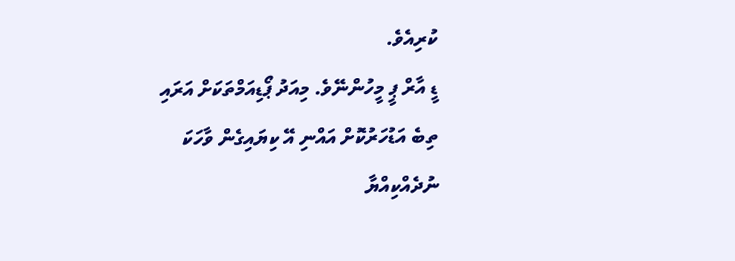ކުރިއެވެ.
ޑީ އާރް ޕީ މީހުންނޭވެ. މިއަދު ޕޯޑިއަމްތަކަށް އަރައި ތިބެ އަޑުހަރުކޮށް އައްނި އޭ ކިޔައިގެން ވާހަކަ ނުދެއްކިއްޔާ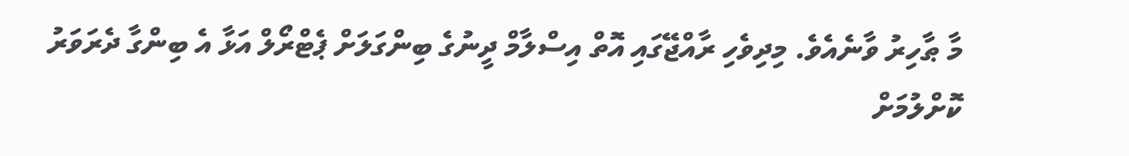މާ ޠާހިރު ވާނެއެވެ. މިދިވެހި ރާއްޖޭގައި އޮތް އިސްލާމް ދީނުގެ ބިންގަލަށް ޕެޓްރޯލް އަޅާ އެ ބިންގާ ދެރަވަރު ކޮށްލުމަށް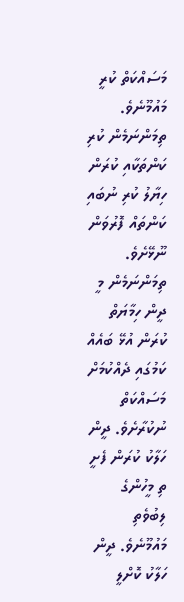މަސައްކަތް ކުރީ މައުމޫނެވެ. ތިމަންނަމެން ކުރި ކަންތަކާއި ކުރަން ހިޔާލު ކުރި ނުބައި ކަންތައް ފޮރުވަން ނޫޅޭށެވެ. ތިމަންނަމެން މީ ދީން ހިމާޔަތް ކުރަން އުޅޭ ބައެއް ކަމުގައި ދެއްކުމަށް މަސައްކަތް ނުކުރާށެވެ. ދީން ހަލާކު ކުރަން ފެށީ ތި މީހުންގެ ލިބުވެތި މައުމޫނެވެ. ދީން ހަލާކު ކޮށްލީ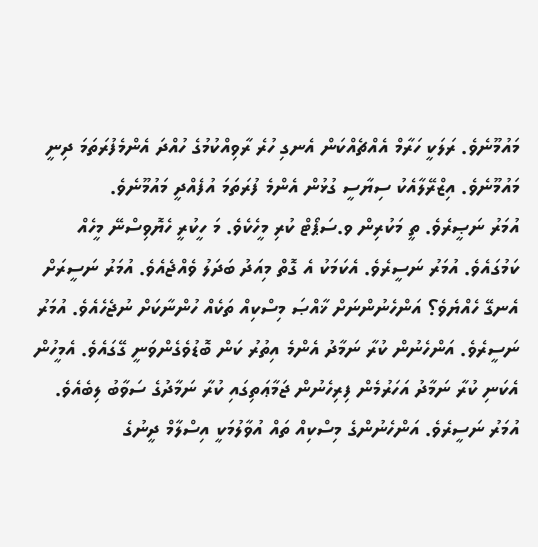މައުމޫނެވެ. ރަލަކީ ހަރާމް އެއްޗެއްކަން އެނގި ހުރެ ރާވިއްކުމުގެ ހުއްދަ އެންމެފުރަތަމަ ދިނީ މައުމޫނެވެ. އިޒްރޭލާއެކު ސިޔާސީ ގުޅުން އެންމެ ފުރަތަމަ އުފެއްދީ މައުމޫނެވެ.
އުމަރު ނަޞީރެވެ. ތީ މަކުރިން ވ.ސަޕޯޓް ކުރި މީހެކެވެ. މަ ހީކުރީ ހެޔޮވިސްނޭ މީހެއް ކަމުގައެވެ. އުމަރު ނަސީރެވެ. އެކަމަކު އެ ގޮތް މިއަދު ބަދަލު ވެއްޖެއެވެ. އުމަރު ނަސީރަށް އެނގޭ ހެއްޔެވެ؟ އަންހެނުންނަށް ޚާއްޞަ މިސްކިއް ތަކެއް ހުންނާކަށް ނުޖެހެއެވެ. އުމަރު ނަސީރެވެ. އަންހެނުން ކުރާ ނަމާދު އެންމެ އިތުރު ކަން ބޮޑުވެގެންވަނީ ގޭގައެވެ. އެމީހުން އެކަނި ކުރާ ނަމާދު އަހަރުމެން ފިރިހެނުން ޖަމާޢަތިގައި ކުރާ ނަމާދުގެ ސަވާބު ލިބެއެވެ. އުމަރު ނަސީރެވެ. އަންހެނުންގެ މިސްކިއް ތައް އުވާލުމަކީ އިސްލާމް ދީނުގެ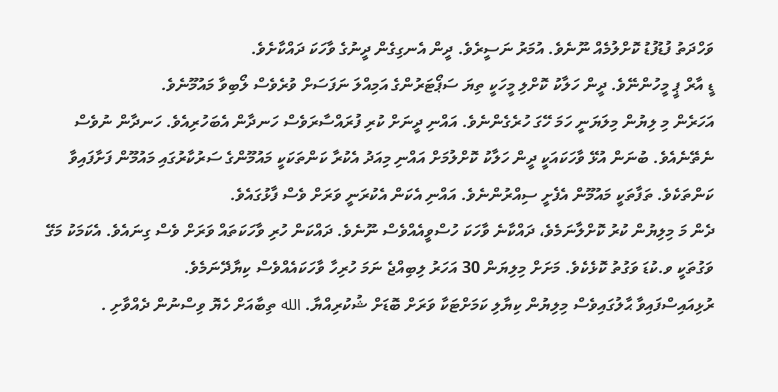ވަހްދަތު ފުޑުފުޑު ކޮށްލުމެއް ނޫނެވެ. އުމަރު ނަސީރެވެ. ދީން އެނގިގެން ދީނުގެ ވާހަކަ ދައްކާށެވެ.
ޑީ އާރް ޕީ މީހުންނޭވެ. ދީން ހަލާކު ކޮށްލި މީހަކީ ތިޔަ ސަޕޯޓަރުންގެ އަމިއްލަ ނަފަސަށް ވުރެވެސް ލޯބިވާ މައުމޫނެވެ.
އަހަރެން މި ލިޔުން މިލަޔަނީ ހަމަ ހޭގަ ހުރެގެންނެވެ. އައްނި ދީނަށް ކުރި ފުރައްސާރަވެސް ހަނދާން އެބަހުރިއެވެ. ހަނދާން ނުވެސް ނެތޭނެއެވެ. ބުނަން އުޅޭ ވާހަކައަކީ ދީން ހަލާކު ކޮށްލުމަށް އައްނި މިއަދު އެކުރާ ކަންތަކަކީ މައުމޫންގެ ސަރުކާރުގައި މައުމޫން ފަށާފައިވާ ކަންތަކެވެ. ތަފާތަކީ މައުމޫން އެފެށީ ސިއްރުންނެވެ. އައްނި އެކަން އެކުރަނީ ވަރަށް ވެސް ފާޅުގައެވެ.
ދެން މަ މިލިޔުން ކުރު ކޮށްލާނަމެވެ، ދައްކާނެ ވާހަކަ ހުސްވީއެއްވެސް ނޫނެވެ. ދައްކަން ހުރި ވާހަކަތައް ވަރަށް ވެސް ގިނައެވެ. އެކަމަކު މަގޭ ވަގުތަކީ ވ.ކުޑަ ވަގުތު ކޮޅެކެވެ. މަށަށް މިލިޔަން 30 އަހަރު ލިބިއްޖެ ނަމަ ހުރިހާ ވާހަކައެއްވެސް ކިޔާދޭނަމެވެ.
ރުޅިއައިސްފައިވާ ޙާލުގައިވެސް މިލިޔުން ކިޔާލި ކަމަށްޓަކާ ވަރަށް ބޮޑަށް ޝުކުރިއްޔާ. الله ތިބާއަށް ހެޔޮ ވިސްނުން ދެއްވާށި .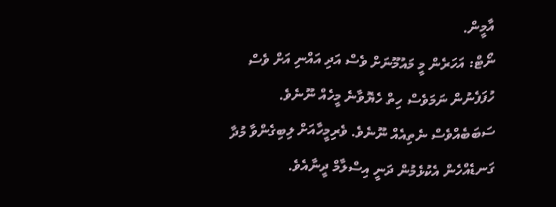އާމީން.
ނޯޓް: އަހަރެން މީ މައުމޫނަށް ވެސް އަދި އައްނި އަށް ވެސް ހުފަފެނުން ނަމަވެސް ހިތް ހެޔޮވާނެ މީހެއް ނޫނެވެ. ސަބަބެއްވެސް ނެތިއެއް ނޫނެވެ. ވެރިމީހާއަށް ލިބިގެންވާ މުދާ ގަނޑެއްހެން އެކުޅެމުން ދަނީ އިސްލާމް ދީނާއެވެ.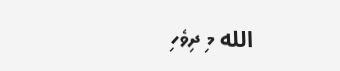الله މި ދިވެހި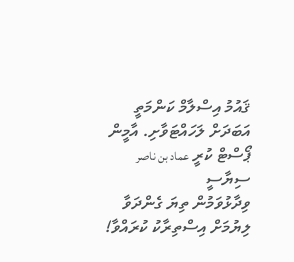ޤައުމު އިސްލާމް ކަންމަތީ އަބަދަށް ލަހައްޓަވާށި. އާމީން
ޕޯސްޓް ކުރީ عماد بن ناصر
ސިޔާސީ
ވިދާޅުވަމުން ތިޔަ ގެންދަވާ ލިޔުމަށް އިސްތިރާކު ކުރައްވާ!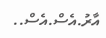އާރު.އެސް.އެސް..